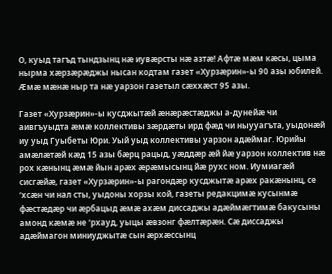О, куыд тагъд тындзынц нæ иувæрсты нæ азтæ! Афтæ мæм кæсы, цыма нырма хæрзæрæджы нысан кодтам газет «Хурзæрин»-ы 90 азы юбилей. Æмæ мæнæ ныр та нæ уарзон газетыл сæххæст 95 азы.

Газет «Хурзæрин»-ы кусджытæй æнæрæстæджы а-дунейæ чи аивгъуыдта æмæ коллективы зæрдæты ирд фæд чи ныууагъта, уыдонæй иу уыд Гуыбеты Юри. Уый уыд коллективы уарзон адæймаг. Юрийы амæлæтæй кæд 15 азы бæрц рацыд, уæддæр æй йæ уарзон коллектив нæ рох кæнынц æмæ йын арæх æрæмысынц йæ рухс ном. Иумиагæй сисгæйæ, газет «Хурзæрин»-ы рагондæр кусджытæ арæх ракæнынц, се ‘хсæн чи нал сты, уыдоны хорзы кой, газеты редакцимæ кусынмæ фæстæдæр чи æрбацыд æмæ ахæм диссаджы адæймæгтимæ бакусыны амонд кæмæ не ‘рхауд, уыцы æвзонг фæлтæрæн. Сæ диссаджы адæймагон миниуджытæ сын æрхæссынц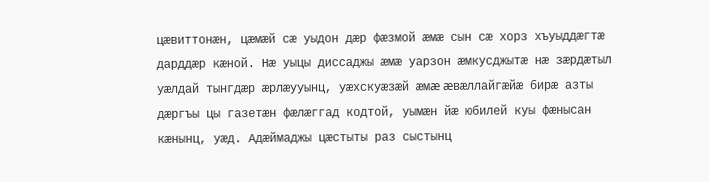цæвиттонæн, цæмæй сæ уыдон дæр фæзмой æмæ сын сæ хорз хъуыддæгтæ дарддæр кæной. Нæ уыцы диссаджы æмæ уарзон æмкусджытæ нæ зæрдæтыл уæлдай тынгдæр æрлæууынц, уæхскуæзæй æмæ æвæллайгæйæ бирæ азты дæргъы цы газетæн фæлæггад кодтой, уымæн йæ юбилей куы фæнысан кæнынц, уæд. Адæймаджы цæстыты раз сыстынц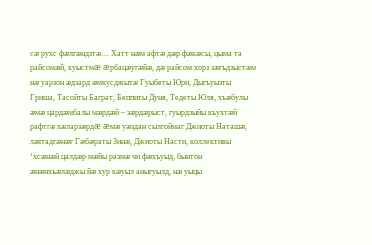сæ рухс фæлгæндзтæ… Хатт нæм афтæ дæр фæкæсы, цыма та райсомæй, куыстмæ æрбацæугæйæ, дæ райсом хорз зæгъдзыстæм нæ уарзон æдзард æмкусджытæ Гуыбеты Юри, Дыгъуызты Гриша, Тасойты Баграт, Беппиты Дуня, Тедеты Юля, хъæбулы æмæ цардæмбалы мæрдæй – зæрдæрыст, гуырдзыйы къухтæй рафтгæ хæларзæрдæ æмæ уæздан сылгоймаг Джиоты Наташæ, лæггадгæнæг Гæбæраты Зинæ, Джиоты Насти, коллективы ‘хсæнæй цалдæр мæйы размæ чи фæхъуыд, бынтон æнæнхъæлæджы йæ хур кæуыл аныгуылд, нæ уыцы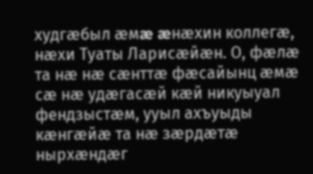худгæбыл æмæ æнæхин коллегæ, нæхи Туаты Ларисæйæн. О, фæлæ та нæ нæ сæнттæ фæсайынц æмæ сæ нæ удæгасæй кæй никуыуал фендзыстæм, ууыл ахъуыды кæнгæйæ та нæ зæрдæтæ нырхæндæг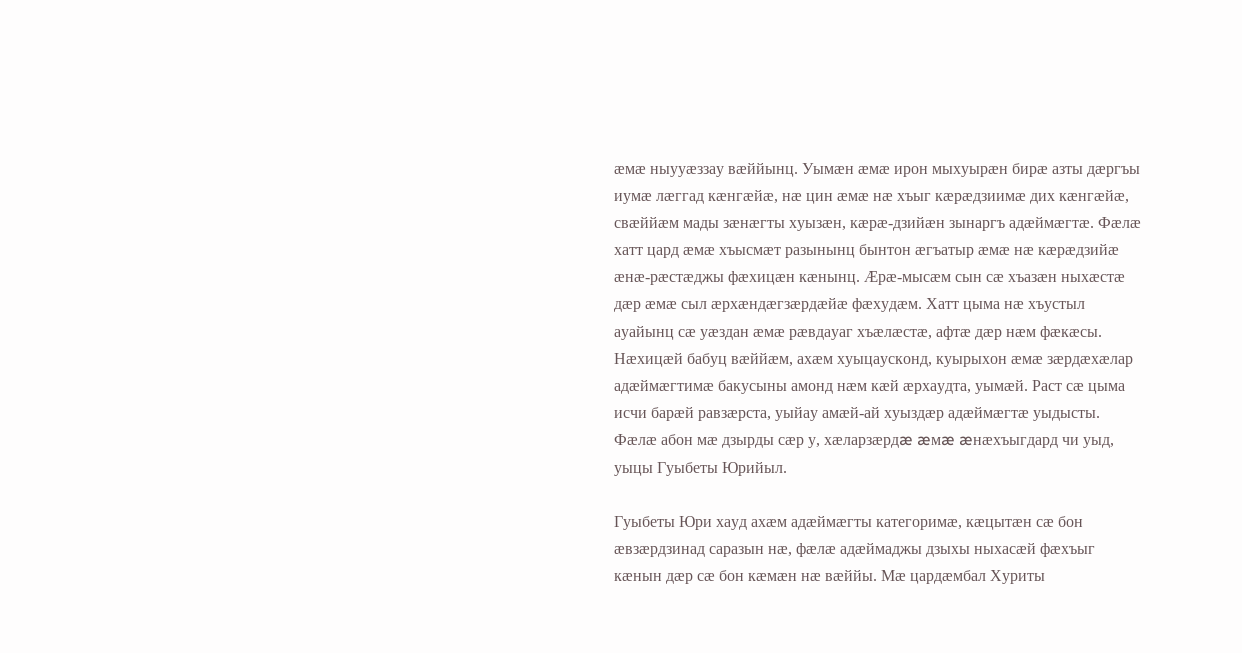æмæ ныууæззау вæййынц. Уымæн æмæ ирон мыхуырæн бирæ азты дæргъы иумæ лæггад кæнгæйæ, нæ цин æмæ нæ хъыг кæрæдзиимæ дих кæнгæйæ, свæййæм мады зæнæгты хуызæн, кæрæ-дзийæн зынаргъ адæймæгтæ. Фæлæ хатт цард æмæ хъысмæт разынынц бынтон æгъатыр æмæ нæ кæрæдзийæ æнæ-рæстæджы фæхицæн кæнынц. Æрæ-мысæм сын сæ хъазæн ныхæстæ дæр æмæ сыл æрхæндæгзæрдæйæ фæхудæм. Хатт цыма нæ хъустыл ауайынц сæ уæздан æмæ рæвдауаг хъæлæстæ, афтæ дæр нæм фæкæсы. Нæхицæй бабуц вæййæм, ахæм хуыцаусконд, куырыхон æмæ зæрдæхæлар адæймæгтимæ бакусыны амонд нæм кæй æрхаудта, уымæй. Раст сæ цыма исчи барæй равзæрста, уыйау амæй-ай хуыздæр адæймæгтæ уыдысты. Фæлæ абон мæ дзырды сæр у, хæларзæрдæ æмæ æнæхъыгдард чи уыд, уыцы Гуыбеты Юрийыл.

Гуыбеты Юри хауд ахæм адæймæгты категоримæ, кæцытæн сæ бон æвзæрдзинад саразын нæ, фæлæ адæймаджы дзыхы ныхасæй фæхъыг кæнын дæр сæ бон кæмæн нæ вæййы. Мæ цардæмбал Хуриты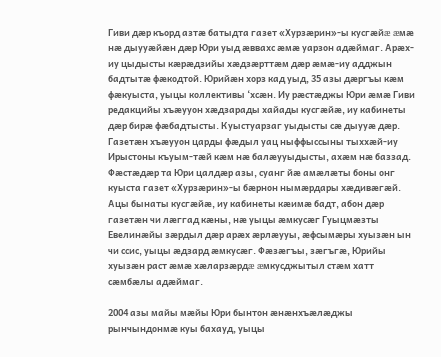Гиви дæр къорд азтæ батыдта газет «Хурзæрин»-ы кусгæйæ æмæ нæ дыууæйæн дæр Юри уыд æввахс æмæ уарзон адæймаг. Арæх-иу цыдысты кæрæдзийы хæдзæрттæм дæр æмæ-иу адджын бадтытæ фæкодтой. Юрийæн хорз кад уыд, 35 азы дæргъы кæм фæкуыста, уыцы коллективы ‘хсæн. Иу рæстæджы Юри æмæ Гиви редакцийы хъæууон хæдзарады хайады кусгæйæ, иу кабинеты дæр бирæ фæбадтысты. Куыстуарзаг уыдысты сæ дыууæ дæр. Газетæн хъæууон царды фæдыл уац ныффыссыны тыххæй-иу Ирыстоны къуым-тæй кæм нæ балæууыдысты, ахæм нæ баззад.  Фæстæдæр та Юри цалдæр азы, суанг йæ амæлæты боны онг куыста газет «Хурзæрин»-ы бæрнон нымæрдары хæдивæгæй. Ацы бынаты кусгæйæ, иу кабинеты кæимæ бадт, абон дæр газетæн чи лæггад кæны, нæ уыцы æмкусæг Гуыцмæзты Евелинæйы зæрдыл дæр арæх æрлæууы, æфсымæры хуызæн ын чи ссис, уыцы æдзард æмкусæг. Фæзæгъы, зæгъгæ, Юрийы хуызæн раст æмæ хæларзæрдæ æмкусджытыл стæм хатт сæмбæлы адæймаг.

2004 азы майы мæйы Юри бынтон æнæнхъæлæджы рынчындонмæ куы бахауд, уыцы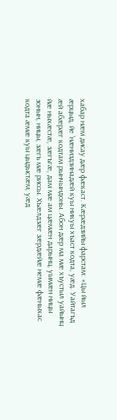хабар нæм дисау дæр фæкаст. Кæрæдзийы фарстам: «Цы йыл æрцыд, йе ‘нæниздзинадæй куы никуы хъаст кодта, уæд. Уайтагъд æй абæрæг кодтам рынчындоны. Абон дæр ма мæ хъустыл уайынц йæ ныхæстæ, зæгъгæ, дам мæ ам цæмæн дарынц, уымæн ницы зонын, ницы, зæгъ мæ риссы. Хъæлдзæг зæрдæйæ немæ фæныхас кодта æмæ куы цыдыстæм, уæд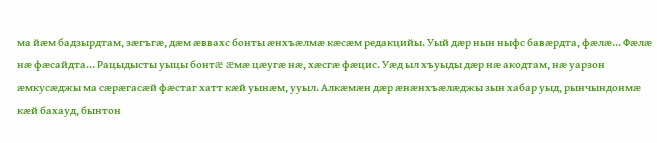ма йæм бадзырдтам, зæгъгæ, дæм æввахс бонты æнхъæлмæ кæсæм редакцийы. Уый дæр нын ныфс бавæрдта, фæлæ… Фæлæ нæ фæсайдта… Рацыдысты уыцы бонтæ æмæ цæугæ нæ, хæсгæ фæцис. Уæд ыл хъуыды дæр нæ акодтам, нæ уарзон æмкусæджы ма сæрæгасæй фæстаг хатт кæй уынæм, ууыл. Алкæмæн дæр æнæнхъæлæджы зын хабар уыд, рынчындонмæ кæй бахауд, бынтон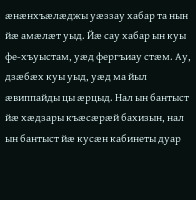æнæнхъæлæджы уæззау хабар та нын йæ амæлæт уыд. Йæ сау хабар ын куы фе-хъуыстам, уæд фергъиау стæм. Ау, дзæбæх куы уыд, уæд ма йыл æвиппайды цы æрцыд. Нал ын бантыст йæ хæдзары къæсæрæй бахизын, нал ын бантыст йæ кусæн кабинеты дуар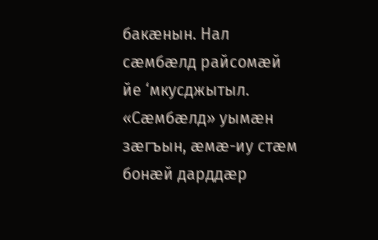бакæнын. Нал сæмбæлд райсомæй йе ‘мкусджытыл. «Сæмбæлд» уымæн зæгъын, æмæ-иу стæм бонæй дарддæр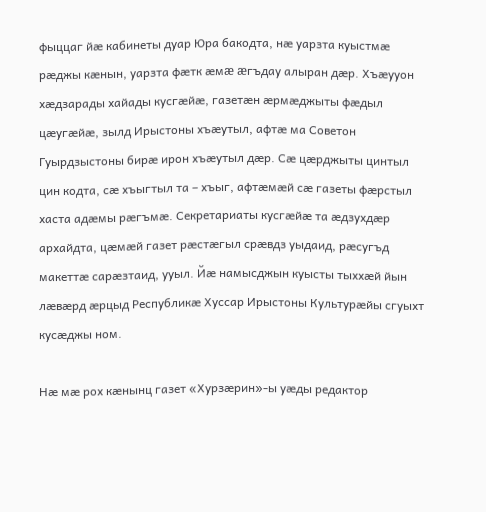фыццаг йæ кабинеты дуар Юра бакодта, нæ уарзта куыстмæ рæджы кæнын, уарзта фæтк æмæ æгъдау алыран дæр. Хъæууон хæдзарады хайады кусгæйæ, газетæн æрмæджыты фæдыл цæугæйæ, зылд Ирыстоны хъæутыл, афтæ ма Советон Гуырдзыстоны бирæ ирон хъæутыл дæр. Сæ цæрджыты цинтыл цин кодта, сæ хъыгтыл та – хъыг, афтæмæй сæ газеты фæрстыл хаста адæмы рæгъмæ. Секретариаты кусгæйæ та æдзухдæр архайдта, цæмæй газет рæстæгыл срæвдз уыдаид, рæсугъд макеттæ сарæзтаид, ууыл. Йæ намысджын куысты тыххæй йын лæвæрд æрцыд Республикæ Хуссар Ирыстоны Культурæйы сгуыхт кусæджы ном.

Нæ мæ рох кæнынц газет «Хурзæрин»-ы уæды редактор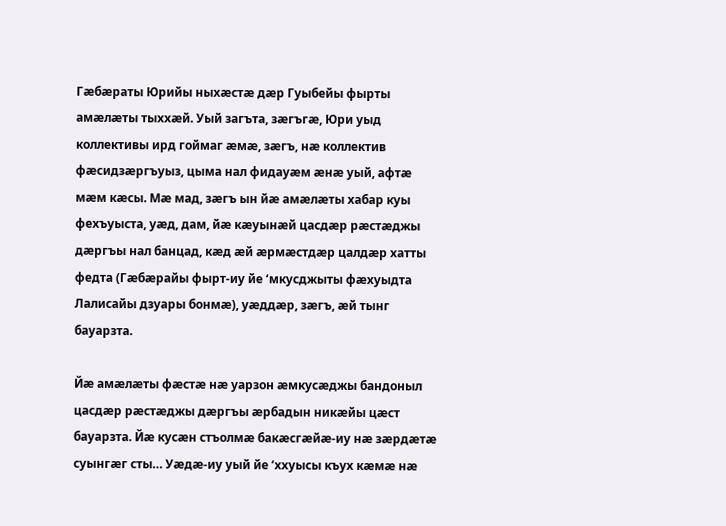Гæбæраты Юрийы ныхæстæ дæр Гуыбейы фырты амæлæты тыххæй. Уый загъта, зæгъгæ, Юри уыд коллективы ирд гоймаг æмæ, зæгъ, нæ коллектив фæсидзæргъуыз, цыма нал фидауæм æнæ уый, афтæ мæм кæсы. Мæ мад, зæгъ ын йæ амæлæты хабар куы фехъуыста, уæд, дам, йæ кæуынæй цасдæр рæстæджы дæргъы нал банцад, кæд æй æрмæстдæр цалдæр хатты федта (Гæбæрайы фырт-иу йе ‘мкусджыты фæхуыдта Лалисайы дзуары бонмæ), уæддæр, зæгъ, æй тынг бауарзта.

Йæ амæлæты фæстæ нæ уарзон æмкусæджы бандоныл цасдæр рæстæджы дæргъы æрбадын никæйы цæст бауарзта. Йæ кусæн стъолмæ бакæсгæйæ-иу нæ зæрдæтæ суынгæг сты… Уæдæ-иу уый йе ‘ххуысы къух кæмæ нæ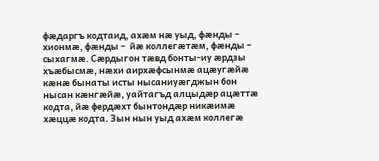фæдаргъ кодтаид, ахæм нæ уыд, фæнды – хионмæ, фæнды –  йæ коллегæтæм, фæнды – сыхагмæ. Сæрдыгон тæвд бонты-иу æрдзы хъæбысмæ, нæхи аирхæфсынмæ ацæугæйæ кæнæ бынаты исты нысаниуæгджын бон нысан кæнгæйæ, уайтагъд алцыдæр ацæттæ кодта, йæ фердæхт бынтондæр никæимæ хæццæ кодта. Зын нын уыд ахæм коллегæ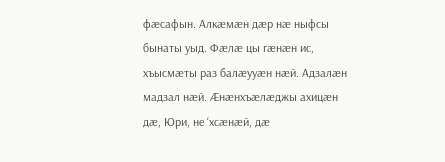фæсафын. Алкæмæн дæр нæ ныфсы бынаты уыд. Фæлæ цы гæнæн ис, хъысмæты раз балæууæн нæй. Адзалæн мадзал нæй. Æнæнхъæлæджы ахицæн дæ, Юри, не ‘хсæнæй, дæ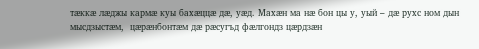тæккæ лæджы кармæ куы бахæццæ дæ, уæд. Махæн ма нæ бон цы у, уый – дæ рухс ном дын мысдзыстæм,  цæрæнбонтæм дæ рæсугъд фæлгондз цæрдзæн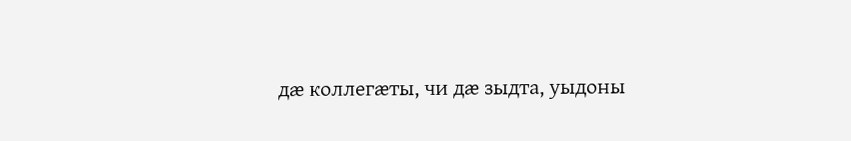дæ коллегæты, чи дæ зыдта, уыдоны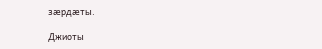зæрдæты.

Джиоты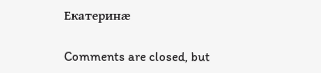Екатеринæ

Comments are closed, but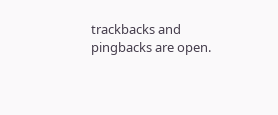trackbacks and pingbacks are open.